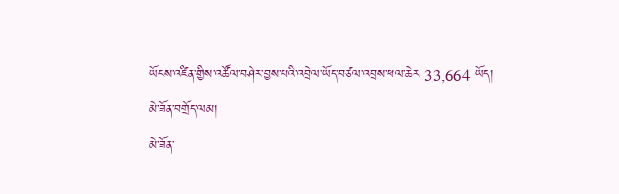ཡོངས་འཛིན་གྱིས་འཚོལ་བཤེར་བྱས་པའི་འབྲེལ་ཡོད་བཙལ་འབྲས་ཕལ་ཆེར 33,664 ཡོད།
མེ་ཟོན་བགྲོད་ལམ།
མེ་ཟོན་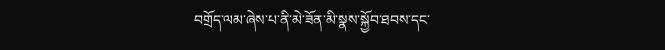བགྲོད་ལམ་ཞེས་པ་ནི་མེ་ཟོན་མི་སྣས་སྐྱོབ་ཐབས་དང་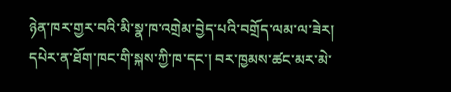ཉེན་ཁར་གྱར་བའི་མི་སྣ་ཁ་འགྲེམ་བྱེད་པའི་བགྲོད་ལམ་ལ་ཟེར། དཔེར་ན་ཐོག་ཁང་གི་སྐས་ཀྱི་ཁ་དང་། བར་ཁྱམས་ཚང་མར་མེ་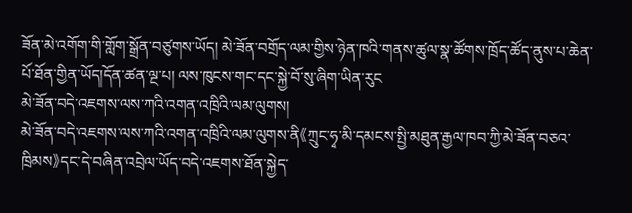ཟོན་མེ་འགོག་གི་གློག་སྒྲོན་བཙུགས་ཡོད། མེ་ཟོན་བགྲོད་ལམ་གྱིས་ཉེན་ཁའི་གནས་ཚུལ་སྣ་ཚོགས་ཁྲོད་ཚོད་ནུས་པ་ཆེན་པོ་ཐོན་གྱིན་ཡོད།དོན་ཚན་ལྔ་པ། ལས་ཁུངས་གང་དང་སྐྱེ་བོ་སུ་ཞིག་ཡིན་རུང
མེ་ཟོན་བདེ་འཇགས་ལས་ཀའི་འགན་འཁྲིའི་ལམ་ལུགས།
མེ་ཟོན་བདེ་འཇགས་ལས་ཀའི་འགན་འཁྲིའི་ལམ་ལུགས་ནི《ཀྲུང་ཧྭ་མི་དམངས་སྤྱི་མཐུན་རྒྱལ་ཁབ་ཀྱི་མེ་ཟོན་བཅའ་ཁྲིམས》དང་དེ་བཞིན་འབྲེལ་ཡོད་བདེ་འཇགས་ཐོན་སྐྱེད་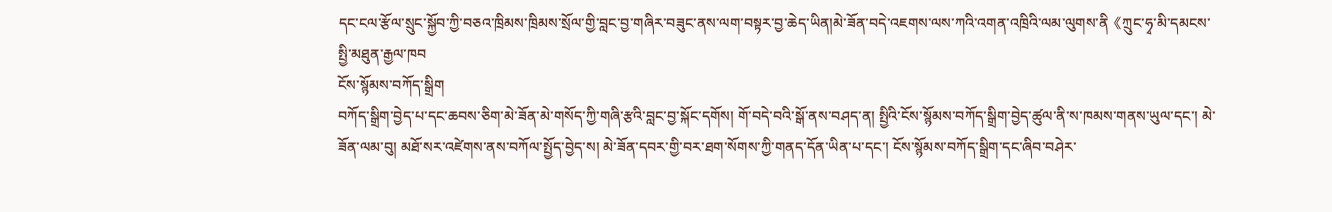དང་ངལ་རྩོལ་སྲུང་སྐྱོབ་ཀྱི་བཅའ་ཁྲིམས་ཁྲིམས་སྲོལ་གྱི་བླང་བྱ་གཞིར་བཟུང་ནས་ལག་བསྟར་བྱ་ཆེད་ཡིན།མེ་ཟོན་བདེ་འཇགས་ལས་ཀའི་འགན་འཁྲིའི་ལམ་ལུགས་ནི《ཀྲུང་ཧྭ་མི་དམངས་སྤྱི་མཐུན་རྒྱལ་ཁབ
ངོས་སྙོམས་བཀོད་སྒྲིག
བཀོད་སྒྲིག་བྱེད་པ་དང་ཆབས་ཅིག་མེ་ཟོན་མེ་གསོད་ཀྱི་གཞི་རྩའི་བླང་བྱ་སྐོང་དགོས། གོ་བདེ་བའི་སྒོ་ནས་བཤད་ན། སྤྱིའི་ངོས་སྙོམས་བཀོད་སྒྲིག་བྱེད་ཚུལ་ནི་ས་ཁམས་གནས་ཡུལ་དང་། མེ་ཟོན་ལམ་བུ། མཐོ་སར་འཛེགས་ནས་བཀོལ་སྤྱོད་བྱེད་ས། མེ་ཟོན་དབར་གྱི་བར་ཐག་སོགས་ཀྱི་གནད་དོན་ཡིན་པ་དང་། ངོས་སྙོམས་བཀོད་སྒྲིག་དང་ཞིབ་བཤེར་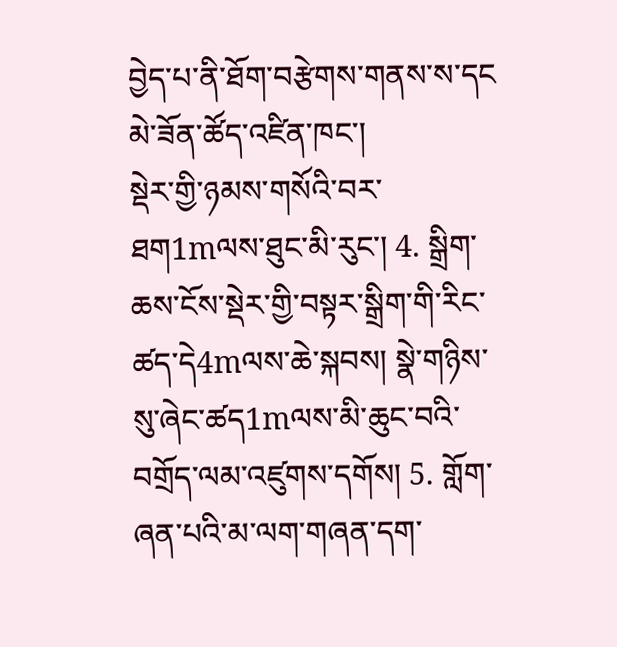བྱེད་པ་ནི་ཐོག་བརྩེགས་གནས་ས་དང
མེ་ཟོན་ཚོད་འཛིན་ཁང་།
སྡེར་གྱི་ཉམས་གསོའི་བར་ཐག1mལས་ཐུང་མི་རུང་། 4. སྒྲིག་ཆས་ངོས་སྡེར་གྱི་བསྟར་སྒྲིག་གི་རིང་ཚད་དེ4mལས་ཆེ་སྐབས། སྣེ་གཉིས་སུ་ཞེང་ཚད1mལས་མི་ཆུང་བའི་བགྲོད་ལམ་འཛུགས་དགོས། 5. གློག་ཞན་པའི་མ་ལག་གཞན་དག་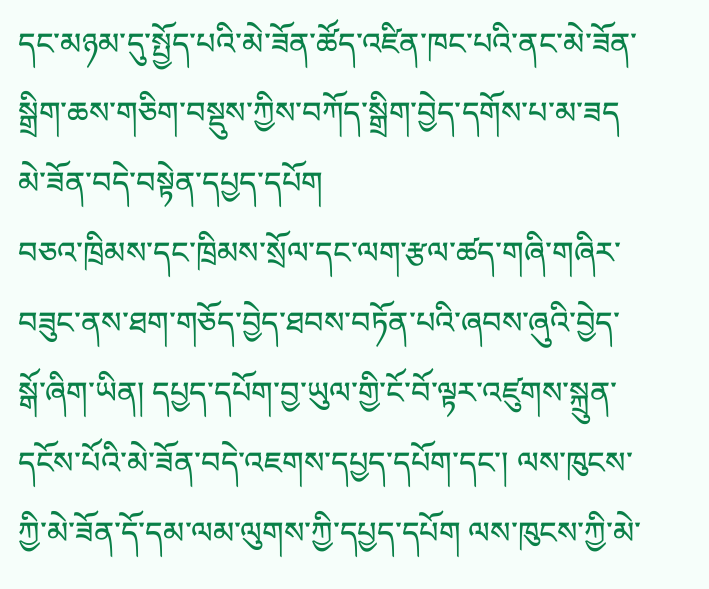དང་མཉམ་དུ་སྤྱོད་པའི་མེ་ཟོན་ཚོད་འཛིན་ཁང་པའི་ནང་མེ་ཟོན་སྒྲིག་ཆས་གཅིག་བསྡུས་ཀྱིས་བཀོད་སྒྲིག་བྱེད་དགོས་པ་མ་ཟད
མེ་ཟོན་བདེ་བསྟེན་དཔྱད་དཔོག
བཅའ་ཁྲིམས་དང་ཁྲིམས་སྲོལ་དང་ལག་རྩལ་ཚད་གཞི་གཞིར་བཟུང་ནས་ཐག་གཅོད་བྱེད་ཐབས་བཏོན་པའི་ཞབས་ཞུའི་བྱེད་སྒོ་ཞིག་ཡིན། དཔྱད་དཔོག་བྱ་ཡུལ་གྱི་ངོ་བོ་ལྟར་འཛུགས་སྐྲུན་དངོས་པོའི་མེ་ཟོན་བདེ་འཇགས་དཔྱད་དཔོག་དང་། ལས་ཁུངས་ཀྱི་མེ་ཟོན་དོ་དམ་ལམ་ལུགས་ཀྱི་དཔྱད་དཔོག ལས་ཁུངས་ཀྱི་མེ་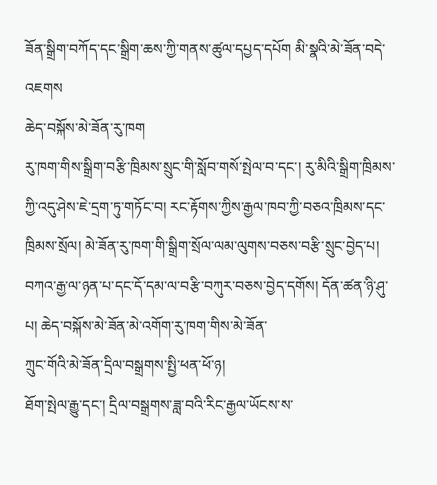ཟོན་སྒྲིག་བཀོད་དང་སྒྲིག་ཆས་ཀྱི་གནས་ཚུལ་དཔྱད་དཔོག མི་སྣའི་མེ་ཟོན་བདེ་འཇགས
ཆེད་བསྐོས་མེ་ཟོན་རུ་ཁག
རུ་ཁག་གིས་སྒྲིག་བརྩི་ཁྲིམས་སྲུང་གི་སློབ་གསོ་སྤེལ་བ་དང་། རུ་མིའི་སྒྲིག་ཁྲིམས་ཀྱི་འདུ་ཤེས་ཇེ་དྲག་ཏུ་གཏོང་བ། རང་རྟོགས་ཀྱིས་རྒྱལ་ཁབ་ཀྱི་བཅའ་ཁྲིམས་དང་ཁྲིམས་སྲོལ། མེ་ཟོན་རུ་ཁག་གི་སྒྲིག་སྲོལ་ལམ་ལུགས་བཅས་བརྩི་སྲུང་བྱེད་པ། བཀའ་རྒྱ་ལ་ཉན་པ་དང་དོ་དམ་ལ་བརྩི་བཀུར་བཅས་བྱེད་དགོས། དོན་ཚན་ཉི་ཤུ་པ། ཆེད་བསྐོས་མེ་ཟོན་མེ་འགོག་རུ་ཁག་གིས་མེ་ཟོན་
ཀྲུང་གོའི་མེ་ཟོན་དྲིལ་བསྒྲགས་སྤྱི་ཕན་ཕོ་ཉ།
ཐོག་སྤེལ་རྒྱུ་དང་། དྲིལ་བསྒྲགས་ཟླ་བའི་རིང་རྒྱལ་ཡོངས་ས་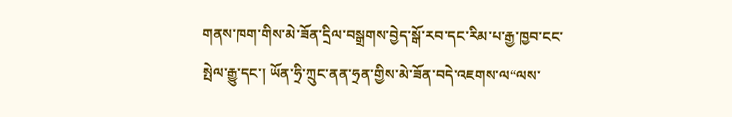གནས་ཁག་གིས་མེ་ཟོན་དྲིལ་བསྒྲགས་བྱེད་སྒོ་རབ་དང་རིམ་པ་རྒྱ་ཁྱབ་ངང་སྤེལ་རྒྱུ་དང་། ཡོན་ཧྲི་ཀྲུང་ནན་ཧྲན་གྱིས་མེ་ཟོན་བདེ་འཇགས་ལ“ལས་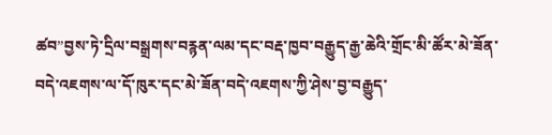ཚབ”བྱས་ཏེ་དྲིལ་བསྒྲགས་བརྙན་ལམ་དང་བརྡ་ཁྱབ་བརྒྱུད་རྒྱ་ཆེའི་གྲོང་མི་ཚོར་མེ་ཟོན་བདེ་འཇགས་ལ་དོ་ཁུར་དང་མེ་ཟོན་བདེ་འཇགས་ཀྱི་ཤེས་བྱ་བརྒྱུད་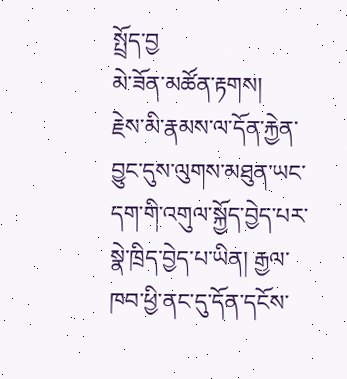སྤྲོད་བྱ
མེ་ཟོན་མཚོན་རྟགས།
རྗེས་མི་རྣམས་ལ་དོན་རྐྱེན་བྱུང་དུས་ལུགས་མཐུན་ཡང་དག་གི་འགུལ་སྐྱོད་བྱེད་པར་སྣེ་ཁྲིད་བྱེད་པ་ཡིན། རྒྱལ་ཁབ་ཕྱི་ནང་དུ་དོན་དངོས་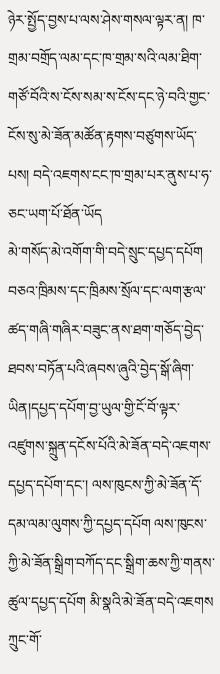ཉེར་སྤྱོད་བྱས་པ་ལས་ཤེས་གསལ་ལྟར་ན། ཁ་གྲམ་བགྲོད་ལམ་དང་ཁ་གྲམ་སའི་ལམ་ཐིག་གཙོ་བོའི་ས་ངོས་སམ་ས་ངོས་དང་ཉེ་བའི་གྱང་ངོས་སུ་མེ་ཟོན་མཚོན་རྟགས་བཙུགས་ཡོད་པས། བདེ་འཇགས་ངང་ཁ་གྲམ་པར་ནུས་པ་ཧ་ཅང་ཡག་པོ་ཐོན་ཡོད
མེ་གསོད་མེ་འགོག་གི་བདེ་སྲུང་དཔྱད་དཔོག
བཅའ་ཁྲིམས་དང་ཁྲིམས་སྲོལ་དང་ལག་རྩལ་ཚད་གཞི་གཞིར་བཟུང་ནས་ཐག་གཅོད་བྱེད་ཐབས་བཏོན་པའི་ཞབས་ཞུའི་བྱེད་སྒོ་ཞིག་ཡིན།དཔྱད་དཔོག་བྱ་ཡུལ་གྱི་ངོ་བོ་ལྟར་འཛུགས་སྐྲུན་དངོས་པོའི་མེ་ཟོན་བདེ་འཇགས་དཔྱད་དཔོག་དང་། ལས་ཁུངས་ཀྱི་མེ་ཟོན་དོ་དམ་ལམ་ལུགས་ཀྱི་དཔྱད་དཔོག ལས་ཁུངས་ཀྱི་མེ་ཟོན་སྒྲིག་བཀོད་དང་སྒྲིག་ཆས་ཀྱི་གནས་ཚུལ་དཔྱད་དཔོག མི་སྣའི་མེ་ཟོན་བདེ་འཇགས
ཀྲུང་གོ་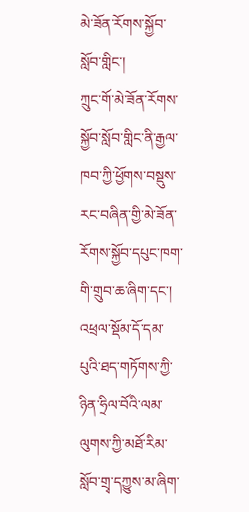མེ་ཟོན་རོགས་སྐྱོབ་སློབ་གླིང་།
ཀྲུང་གོ་མེ་ཟོན་རོགས་སྐྱོབ་སློབ་གླིང་ནི་རྒྱལ་ཁབ་ཀྱི་ཕྱོགས་བསྡུས་རང་བཞིན་གྱི་མེ་ཟོན་རོགས་སྐྱོབ་དཔུང་ཁག་གི་གྲུབ་ཆ་ཞིག་དང་། འཕྲལ་སྡོམ་དོ་དམ་པུའི་ཐད་གཏོགས་ཀྱི་ཉིན་ཧྲིལ་བོའི་ལམ་ལུགས་ཀྱི་མཐོ་རིམ་སློབ་གྲྭ་དཀྱུས་མ་ཞིག་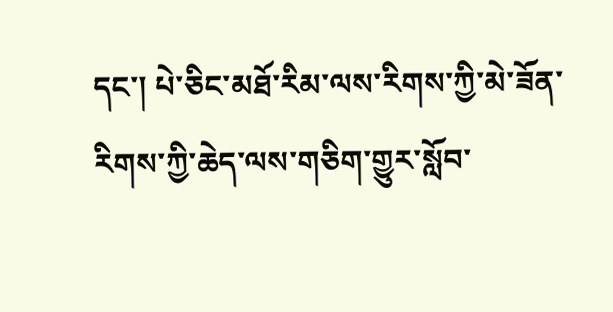དང་། པེ་ཅིང་མཐོ་རིམ་ལས་རིགས་ཀྱི་མེ་ཟོན་རིགས་ཀྱི་ཆེད་ལས་གཅིག་གྱུར་སློབ་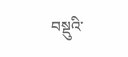བསྡུའི་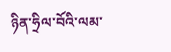ཉིན་ཧྲིལ་བོའི་ལམ་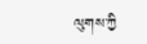ལུགས་ཀྱི